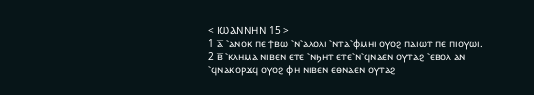< ⲒⲰⲀⲚⲚⲎⲚ 15 >
1 ⲁ̅ ⳿ⲁⲛⲟⲕ ⲡⲉ ϯⲃⲱ ⳿ⲛ⳿ⲁⲗⲟⲗⲓ ⳿ⲛⲧⲁ⳿ⲫⲙⲏⲓ ⲟⲩⲟϩ ⲡⲁⲓⲱⲧ ⲡⲉ ⲡⲓⲟⲩⲱⲓ.
2 ⲃ̅ ⳿ⲕⲗⲏⲙⲁ ⲛⲓⲃⲉⲛ ⲉⲧⲉ ⳿ⲛϧⲏⲧ ⲉⲧⲉ⳿ⲛ⳿ϥⲛⲁⲉⲛ ⲟⲩⲧⲁϩ ⳿ⲉⲃⲟⲗ ⲁⲛ ⳿ϥⲛⲁⲕⲟⲣϫϥ ⲟⲩⲟϩ ⲫⲏ ⲛⲓⲃⲉⲛ ⲉⲑⲛⲁⲉⲛ ⲟⲩⲧⲁϩ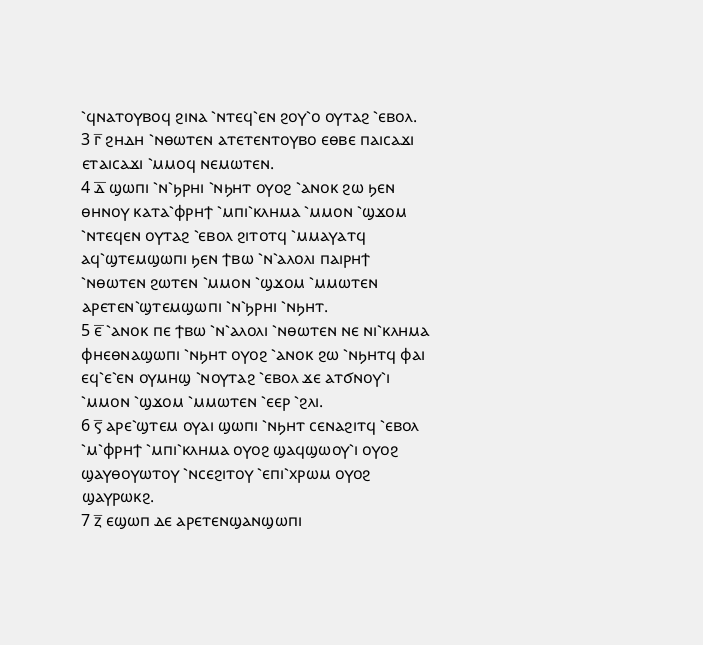⳿ϥⲛⲁⲧⲟⲩⲃⲟϥ ϩⲓⲛⲁ ⳿ⲛⲧⲉϥ⳿ⲉⲛ ϩⲟⲩ⳿ⲟ ⲟⲩⲧⲁϩ ⳿ⲉⲃⲟⲗ.
3 ⲅ̅ ϩⲏⲇⲏ ⳿ⲛⲑⲱⲧⲉⲛ ⲁⲧⲉⲧⲉⲛⲧⲟⲩⲃⲟ ⲉⲑⲃⲉ ⲡⲁⲓⲥⲁϫⲓ ⲉⲧⲁⲓⲥⲁϫⲓ ⳿ⲙⲙⲟϥ ⲛⲉⲙⲱⲧⲉⲛ.
4 ⲇ̅ ϣⲱⲡⲓ ⳿ⲛ⳿ϧⲣⲏⲓ ⳿ⲛϧⲏⲧ ⲟⲩⲟϩ ⳿ⲁⲛⲟⲕ ϩⲱ ϧⲉⲛ ⲑⲏⲛⲟⲩ ⲕⲁⲧⲁ⳿ⲫⲣⲏϯ ⳿ⲙⲡⲓ⳿ⲕⲗⲏⲙⲁ ⳿ⲙⲙⲟⲛ ⳿ϣϫⲟⲙ ⳿ⲛⲧⲉϥⲉⲛ ⲟⲩⲧⲁϩ ⳿ⲉⲃⲟⲗ ϩⲓⲧⲟⲧϥ ⳿ⲙⲙⲁⲩⲁⲧϥ ⲁϥ⳿ϣⲧⲉⲙϣⲱⲡⲓ ϧⲉⲛ ϯⲃⲱ ⳿ⲛ⳿ⲁⲗⲟⲗⲓ ⲡⲁⲓⲣⲏϯ ⳿ⲛⲑⲱⲧⲉⲛ ϩⲱⲧⲉⲛ ⳿ⲙⲙⲟⲛ ⳿ϣϫⲟⲙ ⳿ⲙⲙⲱⲧⲉⲛ ⲁⲣⲉⲧⲉⲛ⳿ϣⲧⲉⲙϣⲱⲡⲓ ⳿ⲛ⳿ϧⲣⲏⲓ ⳿ⲛϧⲏⲧ.
5 ⲉ̅ ⳿ⲁⲛⲟⲕ ⲡⲉ ϯⲃⲱ ⳿ⲛ⳿ⲁⲗⲟⲗⲓ ⳿ⲛⲑⲱⲧⲉⲛ ⲛⲉ ⲛⲓ⳿ⲕⲗⲏⲙⲁ ⲫⲏⲉⲑⲛⲁϣⲱⲡⲓ ⳿ⲛϧⲏⲧ ⲟⲩⲟϩ ⳿ⲁⲛⲟⲕ ϩⲱ ⳿ⲛϧⲏⲧϥ ⲫⲁⲓ ⲉϥ⳿ⲉ⳿ⲉⲛ ⲟⲩⲙⲏϣ ⳿ⲛⲟⲩⲧⲁϩ ⳿ⲉⲃⲟⲗ ϫⲉ ⲁⲧϭⲛⲟⲩ⳿ⲓ ⳿ⲙⲙⲟⲛ ⳿ϣϫⲟⲙ ⳿ⲙⲙⲱⲧⲉⲛ ⳿ⲉⲉⲣ ⳿ϩⲗⲓ.
6 ⲋ̅ ⲁⲣⲉ⳿ϣⲧⲉⲙ ⲟⲩⲁⲓ ϣⲱⲡⲓ ⳿ⲛϧⲏⲧ ⲥⲉⲛⲁϩⲓⲧϥ ⳿ⲉⲃⲟⲗ ⳿ⲙ⳿ⲫⲣⲏϯ ⳿ⲙⲡⲓ⳿ⲕⲗⲏⲙⲁ ⲟⲩⲟϩ ϣⲁϥϣⲱⲟⲩ⳿ⲓ ⲟⲩⲟϩ ϣⲁⲩⲑⲟⲩⲱⲧⲟⲩ ⳿ⲛⲥⲉϩⲓⲧⲟⲩ ⳿ⲉⲡⲓ⳿ⲭⲣⲱⲙ ⲟⲩⲟϩ ϣⲁⲩⲣⲱⲕϩ.
7 ⲍ̅ ⲉϣⲱⲡ ⲇⲉ ⲁⲣⲉⲧⲉⲛϣⲁⲛϣⲱⲡⲓ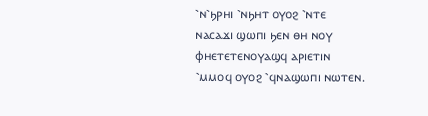⳿ⲛ⳿ϧⲣⲏⲓ ⳿ⲛϧⲏⲧ ⲟⲩⲟϩ ⳿ⲛⲧⲉ ⲛⲁⲥⲁϫⲓ ϣⲱⲡⲓ ϧⲉⲛ ⲑⲏ ⲛⲟⲩ ⲫⲏⲉⲧⲉⲧⲉⲛⲟⲩⲁϣϥ ⲁⲣⲓⲉⲧⲓⲛ ⳿ⲙⲙⲟϥ ⲟⲩⲟϩ ⳿ϥⲛⲁϣⲱⲡⲓ ⲛⲱⲧⲉⲛ.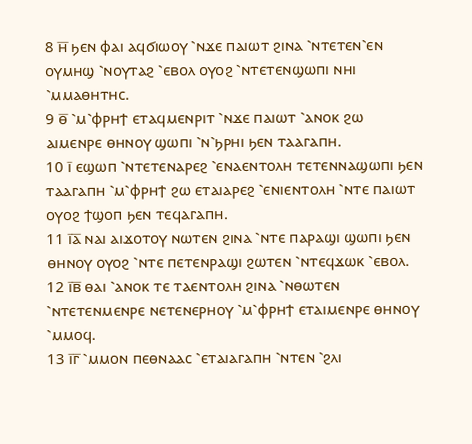8 ⲏ̅ ϧⲉⲛ ⲫⲁⲓ ⲁϥϭⲓⲱⲟⲩ ⳿ⲛϫⲉ ⲡⲁⲓⲱⲧ ϩⲓⲛⲁ ⳿ⲛⲧⲉⲧⲉⲛ⳿ⲉⲛ ⲟⲩⲙⲏϣ ⳿ⲛⲟⲩⲧⲁϩ ⳿ⲉⲃⲟⲗ ⲟⲩⲟϩ ⳿ⲛⲧⲉⲧⲉⲛϣⲱⲡⲓ ⲛⲏⲓ ⳿ⲙⲙⲁⲑⲏⲧⲏⲥ.
9 ⲑ̅ ⳿ⲙ⳿ⲫⲣⲏϯ ⲉⲧⲁϥⲙⲉⲛⲣⲓⲧ ⳿ⲛϫⲉ ⲡⲁⲓⲱⲧ ⳿ⲁⲛⲟⲕ ϩⲱ ⲁⲓⲙⲉⲛⲣⲉ ⲑⲏⲛⲟⲩ ϣⲱⲡⲓ ⳿ⲛ⳿ϧⲣⲏⲓ ϧⲉⲛ ⲧⲁⲁⲅⲁⲡⲏ.
10 ⲓ̅ ⲉϣⲱⲡ ⳿ⲛⲧⲉⲧⲉⲛⲁⲣⲉϩ ⳿ⲉⲛⲁⲉⲛⲧⲟⲗⲏ ⲧⲉⲧⲉⲛⲛⲁϣⲱⲡⲓ ϧⲉⲛ ⲧⲁⲁⲅⲁⲡⲏ ⳿ⲙ⳿ⲫⲣⲏϯ ϩⲱ ⲉⲧⲁⲓⲁⲣⲉϩ ⳿ⲉⲛⲓⲉⲛⲧⲟⲗⲏ ⳿ⲛⲧⲉ ⲡⲁⲓⲱⲧ ⲟⲩⲟϩ ϯϣⲟⲡ ϧⲉⲛ ⲧⲉϥⲁⲅⲁⲡⲏ.
11 ⲓ̅ⲁ̅ ⲛⲁⲓ ⲁⲓϫⲟⲧⲟⲩ ⲛⲱⲧⲉⲛ ϩⲓⲛⲁ ⳿ⲛⲧⲉ ⲡⲁⲣⲁϣⲓ ϣⲱⲡⲓ ϧⲉⲛ ⲑⲏⲛⲟⲩ ⲟⲩⲟϩ ⳿ⲛⲧⲉ ⲡⲉⲧⲉⲛⲣⲁϣⲓ ϩⲱⲧⲉⲛ ⳿ⲛⲧⲉϥϫⲱⲕ ⳿ⲉⲃⲟⲗ.
12 ⲓ̅ⲃ̅ ⲑⲁⲓ ⳿ⲁⲛⲟⲕ ⲧⲉ ⲧⲁⲉⲛⲧⲟⲗⲏ ϩⲓⲛⲁ ⳿ⲛⲑⲱⲧⲉⲛ ⳿ⲛⲧⲉⲧⲉⲛⲙⲉⲛⲣⲉ ⲛⲉⲧⲉⲛⲉⲣⲏⲟⲩ ⳿ⲙ⳿ⲫⲣⲏϯ ⲉⲧⲁⲓⲙⲉⲛⲣⲉ ⲑⲏⲛⲟⲩ ⳿ⲙⲙⲟϥ.
13 ⲓ̅ⲅ̅ ⳿ⲙⲙⲟⲛ ⲡⲉⲑⲛⲁⲁⲥ ⳿ⲉⲧⲁⲓⲁⲅⲁⲡⲏ ⳿ⲛⲧⲉⲛ ⳿ϩⲗⲓ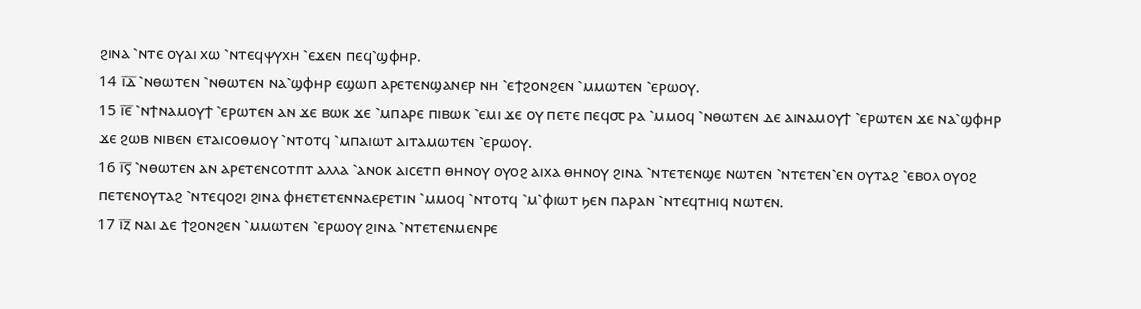ϩⲓⲛⲁ ⳿ⲛⲧⲉ ⲟⲩⲁⲓ ⲭⲱ ⳿ⲛⲧⲉϥⲯⲩⲭⲏ ⳿ⲉϫⲉⲛ ⲡⲉϥ⳿ϣⲫⲏⲣ.
14 ⲓ̅ⲇ̅ ⳿ⲛⲑⲱⲧⲉⲛ ⳿ⲛⲑⲱⲧⲉⲛ ⲛⲁ⳿ϣⲫⲏⲣ ⲉϣⲱⲡ ⲁⲣⲉⲧⲉⲛϣⲁⲛⲉⲣ ⲛⲏ ⳿ⲉϯϩⲟⲛϩⲉⲛ ⳿ⲙⲙⲱⲧⲉⲛ ⳿ⲉⲣⲱⲟⲩ.
15 ⲓ̅ⲉ̅ ⳿ⲛϯⲛⲁⲙⲟⲩϯ ⳿ⲉⲣⲱⲧⲉⲛ ⲁⲛ ϫⲉ ⲃⲱⲕ ϫⲉ ⳿ⲙⲡⲁⲣⲉ ⲡⲓⲃⲱⲕ ⳿ⲉⲙⲓ ϫⲉ ⲟⲩ ⲡⲉⲧⲉ ⲡⲉϥ⳪ ⲣⲁ ⳿ⲙⲙⲟϥ ⳿ⲛⲑⲱⲧⲉⲛ ⲇⲉ ⲁⲓⲛⲁⲙⲟⲩϯ ⳿ⲉⲣⲱⲧⲉⲛ ϫⲉ ⲛⲁ⳿ϣⲫⲏⲣ ϫⲉ ϩⲱⲃ ⲛⲓⲃⲉⲛ ⲉⲧⲁⲓⲥⲟⲑⲙⲟⲩ ⳿ⲛⲧⲟⲧϥ ⳿ⲙⲡⲁⲓⲱⲧ ⲁⲓⲧⲁⲙⲱⲧⲉⲛ ⳿ⲉⲣⲱⲟⲩ.
16 ⲓ̅ⲋ̅ ⳿ⲛⲑⲱⲧⲉⲛ ⲁⲛ ⲁⲣⲉⲧⲉⲛⲥⲟⲧⲡⲧ ⲁⲗⲗⲁ ⳿ⲁⲛⲟⲕ ⲁⲓⲥⲉⲧⲡ ⲑⲏⲛⲟⲩ ⲟⲩⲟϩ ⲁⲓⲭⲁ ⲑⲏⲛⲟⲩ ϩⲓⲛⲁ ⳿ⲛⲧⲉⲧⲉⲛϣⲉ ⲛⲱⲧⲉⲛ ⳿ⲛⲧⲉⲧⲉⲛ⳿ⲉⲛ ⲟⲩⲧⲁϩ ⳿ⲉⲃⲟⲗ ⲟⲩⲟϩ ⲡⲉⲧⲉⲛⲟⲩⲧⲁϩ ⳿ⲛⲧⲉϥⲟϩⲓ ϩⲓⲛⲁ ⲫⲏⲉⲧⲉⲧⲉⲛⲛⲁⲉⲣⲉⲧⲓⲛ ⳿ⲙⲙⲟϥ ⳿ⲛⲧⲟⲧϥ ⳿ⲙ⳿ⲫⲓⲱⲧ ϧⲉⲛ ⲡⲁⲣⲁⲛ ⳿ⲛⲧⲉϥⲧⲏⲓϥ ⲛⲱⲧⲉⲛ.
17 ⲓ̅ⲍ̅ ⲛⲁⲓ ⲇⲉ ϯϩⲟⲛϩⲉⲛ ⳿ⲙⲙⲱⲧⲉⲛ ⳿ⲉⲣⲱⲟⲩ ϩⲓⲛⲁ ⳿ⲛⲧⲉⲧⲉⲛⲙⲉⲛⲣⲉ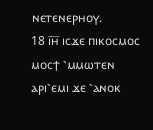ⲛⲉⲧⲉⲛⲉⲣⲏⲟⲩ.
18 ⲓ̅ⲏ̅ ⲓⲥϫⲉ ⲡⲓⲕⲟⲥⲙⲟⲥ ⲙⲟⲥϯ ⳿ⲙⲙⲱⲧⲉⲛ ⲁⲣⲓ⳿ⲉⲙⲓ ϫⲉ ⳿ⲁⲛⲟⲕ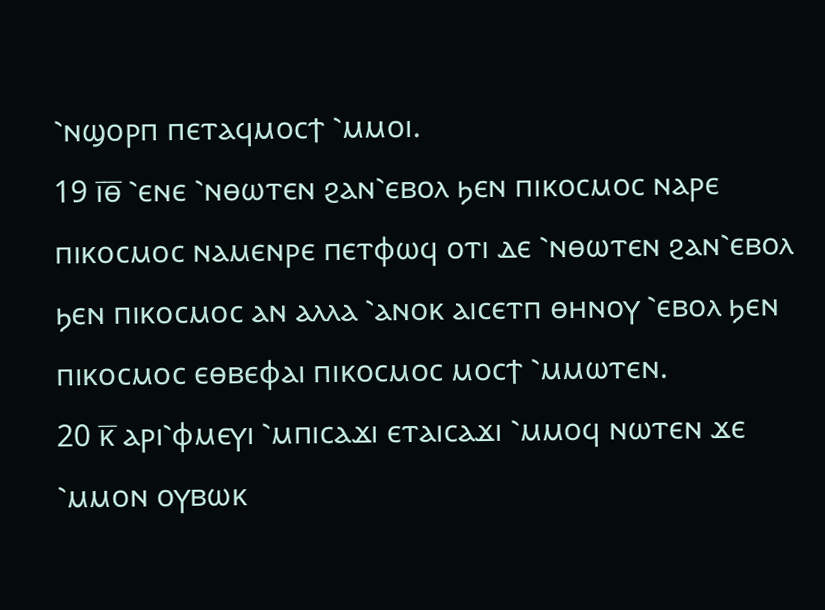⳿ⲛϣⲟⲣⲡ ⲡⲉⲧⲁϥⲙⲟⲥϯ ⳿ⲙⲙⲟⲓ.
19 ⲓ̅ⲑ̅ ⳿ⲉⲛⲉ ⳿ⲛⲑⲱⲧⲉⲛ ϩⲁⲛ⳿ⲉⲃⲟⲗ ϧⲉⲛ ⲡⲓⲕⲟⲥⲙⲟⲥ ⲛⲁⲣⲉ ⲡⲓⲕⲟⲥⲙⲟⲥ ⲛⲁⲙⲉⲛⲣⲉ ⲡⲉⲧⲫⲱϥ ⲟⲧⲓ ⲇⲉ ⳿ⲛⲑⲱⲧⲉⲛ ϩⲁⲛ⳿ⲉⲃⲟⲗ ϧⲉⲛ ⲡⲓⲕⲟⲥⲙⲟⲥ ⲁⲛ ⲁⲗⲗⲁ ⳿ⲁⲛⲟⲕ ⲁⲓⲥⲉⲧⲡ ⲑⲏⲛⲟⲩ ⳿ⲉⲃⲟⲗ ϧⲉⲛ ⲡⲓⲕⲟⲥⲙⲟⲥ ⲉⲑⲃⲉⲫⲁⲓ ⲡⲓⲕⲟⲥⲙⲟⲥ ⲙⲟⲥϯ ⳿ⲙⲙⲱⲧⲉⲛ.
20 ⲕ̅ ⲁⲣⲓ⳿ⲫⲙⲉⲩⲓ ⳿ⲙⲡⲓⲥⲁϫⲓ ⲉⲧⲁⲓⲥⲁϫⲓ ⳿ⲙⲙⲟϥ ⲛⲱⲧⲉⲛ ϫⲉ ⳿ⲙⲙⲟⲛ ⲟⲩⲃⲱⲕ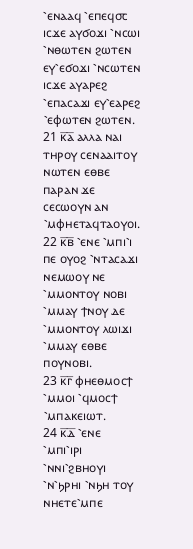⳿ⲉⲛⲁⲁϥ ⳿ⲉⲡⲉϥ⳪ ⲓⲥϫⲉ ⲁⲩϭⲟϫⲓ ⳿ⲛⲥⲱⲓ ⳿ⲛⲑⲱⲧⲉⲛ ϩⲱⲧⲉⲛ ⲉⲩ⳿ⲉϭⲟϫⲓ ⳿ⲛⲥⲱⲧⲉⲛ ⲓⲥϫⲉ ⲁⲩⲁⲣⲉϩ ⳿ⲉⲡⲁⲥⲁϫⲓ ⲉⲩ⳿ⲉⲁⲣⲉϩ ⳿ⲉⲫⲱⲧⲉⲛ ϩⲱⲧⲉⲛ.
21 ⲕ̅ⲁ̅ ⲁⲗⲗⲁ ⲛⲁⲓ ⲧⲏⲣⲟⲩ ⲥⲉⲛⲁⲁⲓⲧⲟⲩ ⲛⲱⲧⲉⲛ ⲉⲑⲃⲉ ⲡⲁⲣⲁⲛ ϫⲉ ⲥⲉⲥⲱⲟⲩⲛ ⲁⲛ ⳿ⲙⲫⲏⲉⲧⲁϥⲧⲁⲟⲩⲟⲓ.
22 ⲕ̅ⲃ̅ ⳿ⲉⲛⲉ ⳿ⲙⲡⲓ⳿ⲓ ⲡⲉ ⲟⲩⲟϩ ⳿ⲛⲧⲁⲥⲁϫⲓ ⲛⲉⲙⲱⲟⲩ ⲛⲉ ⳿ⲙⲙⲟⲛⲧⲟⲩ ⲛⲟⲃⲓ ⳿ⲙⲙⲁⲩ ϯⲛⲟⲩ ⲇⲉ ⳿ⲙⲙⲟⲛⲧⲟⲩ ⲗⲱⲓϫⲓ ⳿ⲙⲙⲁⲩ ⲉⲑⲃⲉ ⲡⲟⲩⲛⲟⲃⲓ.
23 ⲕ̅ⲅ̅ ⲫⲏⲉⲑⲙⲟⲥϯ ⳿ⲙⲙⲟⲓ ⳿ϥⲙⲟⲥϯ ⳿ⲙⲡⲁⲕⲉⲓⲱⲧ.
24 ⲕ̅ⲇ̅ ⳿ⲉⲛⲉ ⳿ⲙⲡⲓ⳿ⲓⲣⲓ ⳿ⲛⲛⲓ⳿ϩⲃⲏⲟⲩⲓ ⳿ⲛ⳿ϧⲣⲏⲓ ⳿ⲛϧⲏ ⲧⲟⲩ ⲛⲏⲉⲧⲉ⳿ⲙⲡⲉ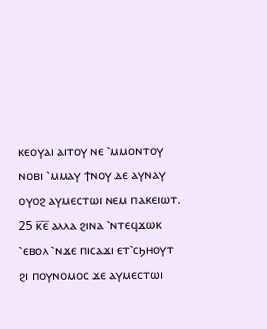ⲕⲉⲟⲩⲁⲓ ⲁⲓⲧⲟⲩ ⲛⲉ ⳿ⲙⲙⲟⲛⲧⲟⲩ ⲛⲟⲃⲓ ⳿ⲙⲙⲁⲩ ϯⲛⲟⲩ ⲇⲉ ⲁⲩⲛⲁⲩ ⲟⲩⲟϩ ⲁⲩⲙⲉⲥⲧⲱⲓ ⲛⲉⲙ ⲡⲁⲕⲉⲓⲱⲧ.
25 ⲕ̅ⲉ̅ ⲁⲗⲗⲁ ϩⲓⲛⲁ ⳿ⲛⲧⲉϥϫⲱⲕ ⳿ⲉⲃⲟⲗ ⳿ⲛϫⲉ ⲡⲓⲥⲁϫⲓ ⲉⲧ⳿ⲥϧⲏⲟⲩⲧ ϩⲓ ⲡⲟⲩⲛⲟⲙⲟⲥ ϫⲉ ⲁⲩⲙⲉⲥⲧⲱⲓ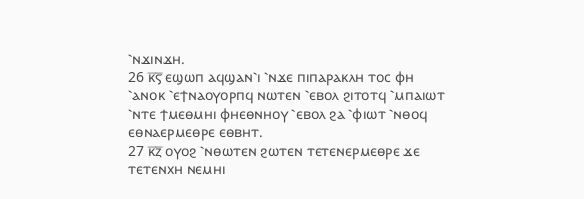⳿ⲛϫⲓⲛϫⲏ.
26 ⲕ̅ⲋ̅ ⲉϣⲱⲡ ⲁϥϣⲁⲛ⳿ⲓ ⳿ⲛϫⲉ ⲡⲓⲡⲁⲣⲁⲕⲗⲏ ⲧⲟⲥ ⲫⲏ ⳿ⲁⲛⲟⲕ ⳿ⲉϯⲛⲁⲟⲩⲟⲣⲡϥ ⲛⲱⲧⲉⲛ ⳿ⲉⲃⲟⲗ ϩⲓⲧⲟⲧϥ ⳿ⲙⲡⲁⲓⲱⲧ ⳿ⲛⲧⲉ ϯⲙⲉⲑⲙⲏⲓ ⲫⲏⲉⲑⲛⲏⲟⲩ ⳿ⲉⲃⲟⲗ ϩⲁ ⳿ⲫⲓⲱⲧ ⳿ⲛⲑⲟϥ ⲉⲑⲛⲁⲉⲣⲙⲉⲑⲣⲉ ⲉⲑⲃⲏⲧ.
27 ⲕ̅ⲍ̅ ⲟⲩⲟϩ ⳿ⲛⲑⲱⲧⲉⲛ ϩⲱⲧⲉⲛ ⲧⲉⲧⲉⲛⲉⲣⲙⲉⲑⲣⲉ ϫⲉ ⲧⲉⲧⲉⲛⲭⲏ ⲛⲉⲙⲏⲓ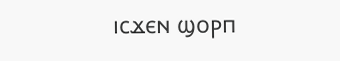ⲓⲥϫⲉⲛ ϣⲟⲣⲡ